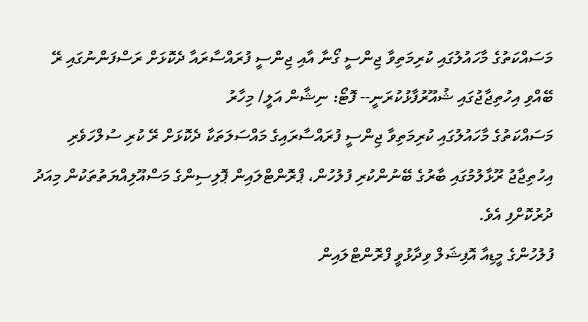މަސައްކަތުގެ މާހައުލުގައި ކުރިމަތިވާ ޖިންސީ ގޯނާ އާއި ޖިންސީ ފުރައްސާރައާ ދެކޮޅަށް ރަސްފަންނުގައި ރޭ ބޭއްވި އިހުތިޖާޖުގައި ޝުއޫރުފާޅުކުރަނީ-- ފޮޓޯ: ނިޝާން އަލީ/ މިހާރު
މަސައްކަތުގެ މާހައުލުގައި ކުރިމަތިވާ ޖިންސީ ފުރައްސާރައިގެ މައްސަލަތަކާ ދެކޮޅަށް ރޭ ކުރި ސުލްހަވެރި އިހުތިޖާޖު ރޫޅާލުމުގައި ބާރުގެ ބޭނުންކުރި ފުލުހުން، ޕްރޮންޓްލައިން ޕޮލިސިންގެ މަސްއޫލިއްޔަތުތަކުން މިއަދު ދުރުކޮށްފި އެވެ.
ފުލުހުންގެ މީޑިއާ އޮފިޝަލް ވިދާޅުވީ ފްރޮންޓްލައިން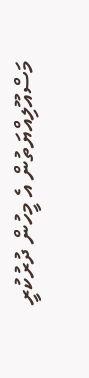މަސްއޫލިއްޔަތުން އެ މީހުން ދުރުކުރީ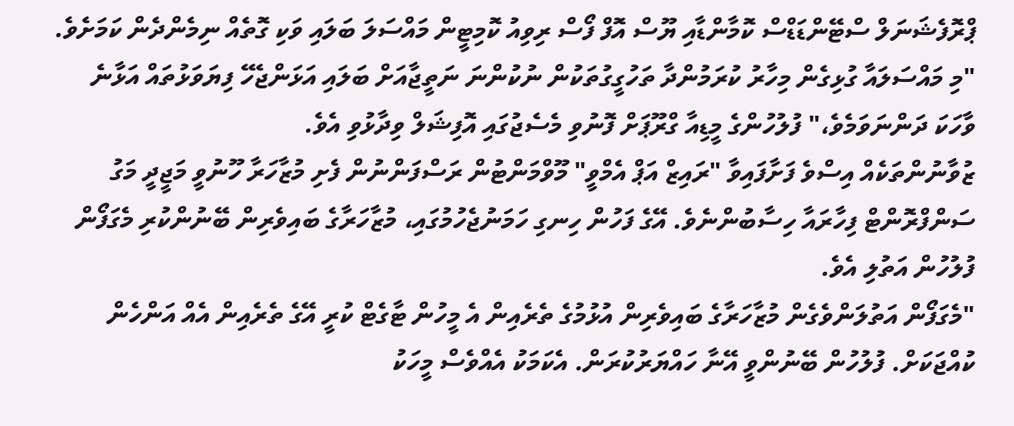ޕްރޮފެޝަނަލް ސްޓޭންޑަޑްސް ކޮމާންޑާއި ޔޫސް އޮފް ފޯސް ރިވިއު ކޮމިޓީން މައްސަލަ ބަލައި ވަކި ގޮތެއް ނިމެންދެން ކަމަށެވެ.
"މި މައްސަލައާ ގުޅިގެން މިހާރު ކުރަމުންދާ ތަހުގީގުތަކުން ނުކުންނަ ނަތީޖާއަށް ބަލައި އަޅަންޖެހޭ ފިޔަވަޅުތައް އަޅާނެ ވާހަކަ ދަންނަވަމެވެ،" ފުލުހުންގެ މީޑިއާ ގްރޫޕަށް ފޮނުވި މެސެޖުގައި އޮފިޝަލް ވިދާޅުވި އެވެ.
ޒުވާނުންތަކެއް އިސްވެ ފަށާފައިވާ "ރައިޒް އަޕް އެމްވީ" މޫވްމަންޓުން ރަސްފަންނުން ފެށި މުޒާހަރާ ހޫނުވީ މަޖީދީ މަގު ސަންފްރޮންޓް ފިހާރައާ ހިސާބުންނެވެ. އޭގެ ފަހުން ހިނގި ހަމަނުޖެހުމުގައި، މުޒާހަރާގެ ބައިވެރިން ބޭނުންކުރި މެގަފޯން ފުލުހުން އަތުލި އެވެ.
"މެގަފޯން އަތުލަންވެގެން މުޒާހަރާގެ ބައިވެރިން އުޅުމުގެ ތެރެއިން އެ މީހުން ޓާގެޓް ކުރީ އޭގެ ތެރެއިން އެއް އަންހެން ކުއްޖަކަށް. ފުލުހުން ބޭނުންވީ އޭނާ ހައްޔަރުކުރަން. އެކަމަކު އެއްވެސް މީހަކު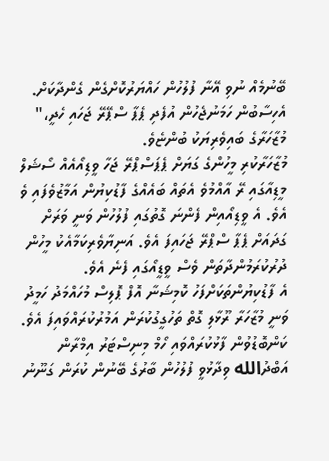ބޭނުމެއް ނުވި އޭނާ ފުލުހުން ހައްޔަރުކޮށްގެން ގެންދާކަށް. އެހިސާބުން ހަމަނުޖެހުން އުފެދި ޕެޕާ ސްޕޭރޭ ޖަހައި ހެދީ،" މުޒާހަރާގެ ބައިވެރިޔަކު ބުންޏެވެ.
މުޒާހަރާކުރި މީހުންގެ ގަޔަށް ޕެޕަސްޕްރޭ ޖަހާ ވީޑިއޯއެއް ސޯޝަލް މީޑިއާގައި ރޭ އާއްމުވެ އެތައް ބައެއްގެ ފާޑުކިޔުން އަމާޒުވެފައި ވެ އެވެ. އެ ވީޑިއޯއިން ފެންނަ ގޮތުގައި ފުލުހުން ވަނީ ވަރަށް ގަދައަށް ޕެޕާ ސްޕްރޭ ޖަހައިފަ އެވެ. އަނިޔާވެރިކަމާއެކު މީހުން ދުރުކުރަމުންދާތަން ވެސް ވީޑީއޯގައި ފެނެ އެވެ.
އެ ފާޑުކިޔުންތަކަށްފަހު ކޮމިޝަނާ އޮފް ޕޮލިސް މުހައްމަދު ހަމީދު ވަނީ މުޒާހަރާ ރޫޅާލި ގޮތް ތަހުގީގުކުރަން އަމުރުކުރައްވައިފަ އެވެ. ކަންބޮޑުވުން ފާޅުކުރައްވައި ހޯމް މިނިސްޓަރު އިމްރާން އަބްދުالله ވިދާޅުވީ ފުލުހުން ބާރުގެ ބޭނުން ކުރަން ގަނޫނު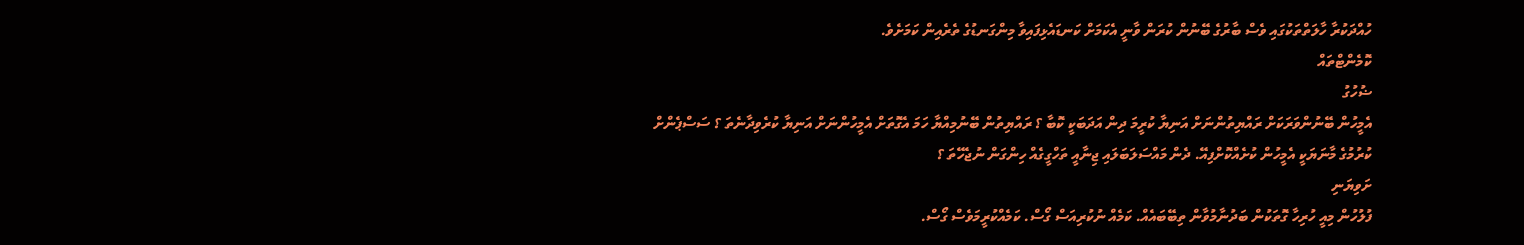ހުއްދަކުރާ ހާލަތްތަކުގައި ވެސް ބާރުގެ ބޭނުން ކުރަން ވާނީ އެކަމަށް ކަނޑައެޅިފައިވާ މިންގަނޑުގެ ތެރެއިން ކަމަށެވެ.
ކޮމެންޓްތައް
ޟުހުގު
އެމީހުން ބޭނުންވަރަކަށް ރައްޔިތުންނަށް އަނިޔާ ކުރީމަ ދިން އަދަބަކީ ކޮބާ ؟ ރައްޔިތުން ބޭނުމިއްޔާ ހަމަ އެގޮތަށް އެމީހުންނަށް އަނިޔާ ކުރެވިދާނެތަ ؟ ސަސްޕެންށް ކުރުމުގެ މާނަޔަކީ އެމީހުން ކުށެއްކޮށްފިއޭ. ދެން މައްސަލަބަލައި ޖިނާއީ ތަހްގީގެއް ހިންގަން ނުޖެހޭތަ ؟
ށަވިޔަނި
ފުލުހުން މިއީ ހުރިހާ ގޮތަކުން ބަދުނާމުވާން ތިބޭބައެއް. ކަމެއް ނުކުރިއަސް ގޯސް. ކަމެއްކުރީމަވެސް ގޯސް.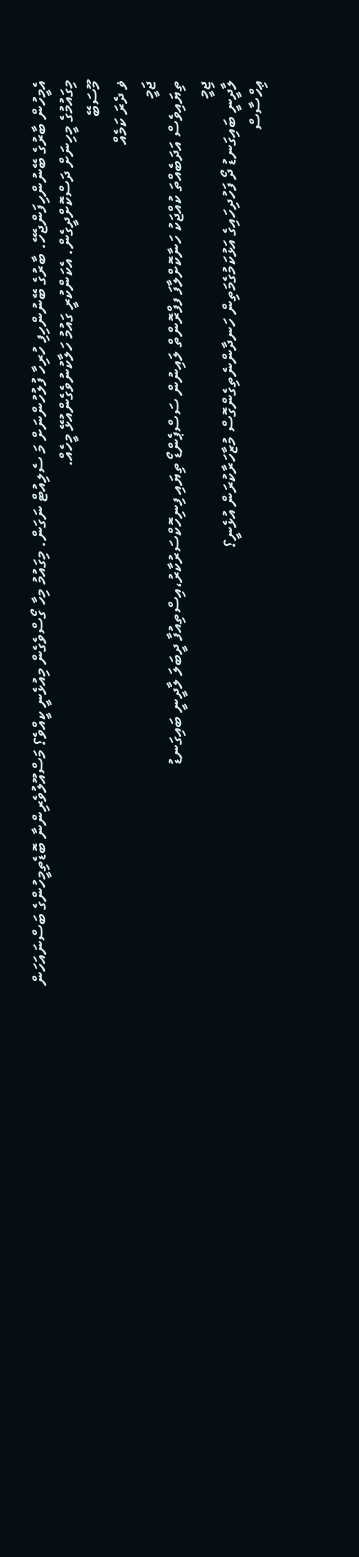އެމީހުން ބާރުގެ ބޭނުންހިފަންޖެހޭ. ބާރުގެ ބޭނުންހިފި ހުރިހާ ފުލުހުންނަށް މަ ސެލިއުޓް ނަގަން. މިގައުމު މިހާ ގޯސްވެގެން މިއުޅެނީ ކީއްވެ؟ މަސްއޫލުވެރިންނާ ބޮޑެތިމީހުންގެ ބަސްނައަހަން މިގައުމުގެ މީހިނަށް ދަސްކޮށްދީގެން. އެކަންކުރީ ގައުމު ހަލާކުނުވެގެންއުޅޭ މީހެއް.
މޫސަބޭ
ޥ ދެރަ ކަމެއް
ޖަމީ
ތިޔައިވެސް އަދަބެއްތަ ކުއްޖަކު ހަނާކޮށްލާފަ ފފްރޮންތް ލައިނުން ސަސްޕެންޑޯ ތިޔައި ފިނިހޮކްސަރުކާރު،އިސްތިއުފާ ދީބަލަ ލާދީނީ ބައިގަނޑު
ޖިމީ
ލާދީނީ ބައިގަނޑު ދޯ ފަހުދިހައިގެ އަޅުކަމުގެމަތިން ހަނދާންނެތިގެންގޮސް މުޒާހަރާކުރަން އުޅެނީ؟
ޢިހްސާސް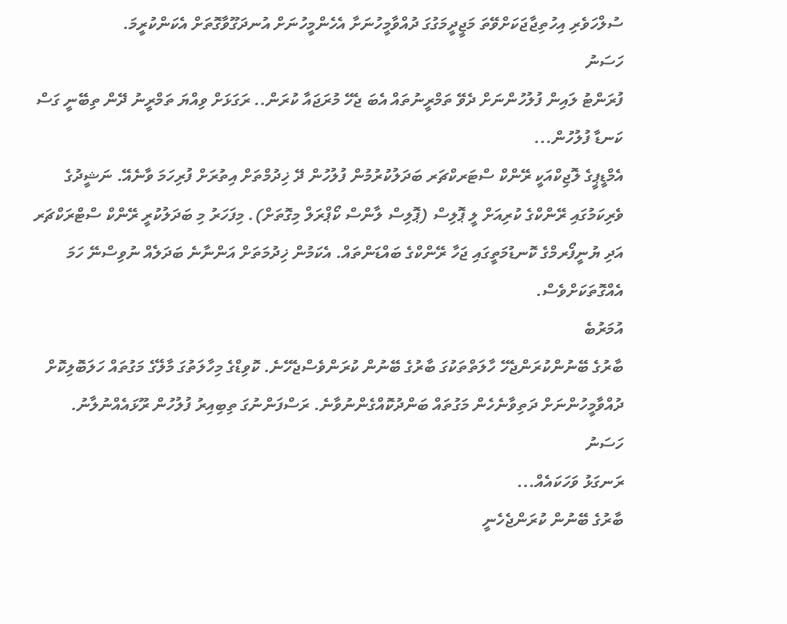ސުލްހަވެރި އިހުތިޖާޖަކަށްވޭތަ މަޖީދީމަގުގަ ދުއްވާމީހުނަށާ އެހެންމީހުނަށް އުނދަގޫވާގޮތަށް އެކަންކުރީމަ.
ހަސަނު
ފުރަންޓު ލައިން ފުލުހުންނަށް ދެވޭ ތަމްރީނުތައް އެބަ ޖެހޭ މުރަޖައާ ކުރަން.. ރަގަޅަށް ވިއްޔަ ތަމްރީނު ދޭން ތިބޭނީ ގަސް ކަނޑާ ފުލުހުން...
އެމްޑީޕީގެ ލޮޖިކްއަކީ ރޭންކް ސްޓަރކްޗަރ ބަދަލުކުރުމުން ފުލުހުން ދޭ ޚިދުމްތަށް އިތުރަށް ފުރިހަމަ ވާނެއޭ. ނަޝީދުގެ ވެރިކަމުގައި ރޭންކްގެ ކުރިއަށް ލީ ޕޮލިސް (ޕޮލިސް ލާންސް ކޯޕްރަލް މިގޮތަށް). މިފަހަރު މި ބަދަލުކުރީ ރޭންކް ސްޓްރަކްޗަރ އަދި ޔުނީފޯރމްގެ ކޮނޑުމަތީގައި ޖަހާ ރޭންކްގެ ބައްޑަންތައް. އެކަމުން ޚިދުމަތަށް އަންނާނެ ބަދަލެއް ނުވިސްނޭ ހަމަ އެއްގޮތަކަށްވެސް.
އުމަރުބެ
ބާރުގެ ބޭނުންކުރަންޖެހޭ ހާލަތްތަކުގަ ބާރުގެ ބޭނުން ކުރަންވެސްޖެހޭނެ. ކޮވިޑްގެ މިހާލަތުގަ މާލޭގެ މަގުތައް ހަލަބޮލިކޮށް ދުއްވާމީހުންނަށް ދަތިވާނެހެން މަގުތައް ބަންދުކޮއްގެންނުވާނެ. ރަސްފަންނުގަ ތިބިއިރު ފުލުހުން ރޫޅައެއްނުލާނު.
ހަސަނު
ރަނގަޅު ވަހަކައެއް...
ބާރުގެ ބޭނުން ކުރަންޖެހެނީ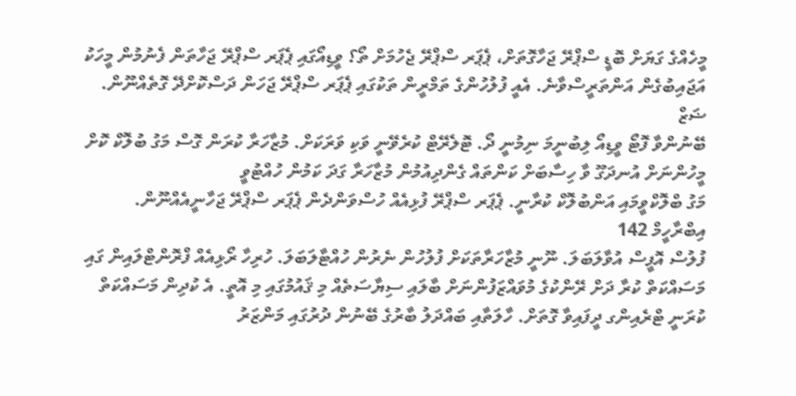މީހެއްގެ ގަޔަށް ބޮޑީ ސްޕްރޭ ޖަހާގޮތަށް، ޕެޕަރ ސްޕްރޭ ޖެހުމަށް ތޯ؟ ވީޑިއޯގައި ޕެޕަރ ސްޕްރޭ ޖަހާތަން ފެނުމުން މީހަކު އަޖައިބުގެން އަންތަރީސްވާނެ. އެއީ ފުލުހުންގެ ތަމްރީން ތަކުގައި ޕެޕަރ ސްޕްރޭ ޖަހަން ދަސްކޮށްދޭ ގޮތެއްނޫން.
ޟަޒް
ބޭނުންވާ ފޮޓޯ ވީޑިއޯ ލިބުނީމަ ނިމުނީ ދޯ. ޓޮލެރޭޓް ކުރެވޭނީ ވަކި ވަރަކަށް. މުޒާހަރާ ކުރަން ގޮސް މަގު ބުލޮކް ކޮށް މީހުންނަށް އުނދަގޫ ވާ ހިސާބަށް ކަންތައް ގެންދިއުމުން މުޒާހަރާ ގަދަ ކަމުން ހުއްޓުވީ
މަގު ބްލޮކްވީމައި އަންބުލޮކް ކުރާނީ. ޕެޕަރ ސްޕްރޭ ފުޅިއެއް ހުސްވަންދެން ޕެޕަރ ސްޕްރޭ ޖަހާނީއެއްނޫން.
އިބްރާހީމް 142
ފުލުސް އޮފީސް އުވާލަބަލަ. ނޫނީ މުޒާހަރާތަކަށް ފުލުހުން ނެރުން ހުއްޓާލަބަލަ. ހުރިހާ ރޯޅިއެއް ފްރޮންޓްލައިން ގައި މަސައްކަތް ކުރާ ދަށް ރޭންކުގެ މުވައްޒަފުންނަށް ބާލައި ސިޔާސަތެއް މި ޤައުމުގައި މި އޮތީ. އެ ކުދިން މަސައްކަތް ކުރަނީ ޓްރެއިންގ ދީފައިވާ ގޮތަށް. ހާލަތާއި ބައްދަލު ބާރުގެ ބޭނުން ދުރުގައި މަންޒަރު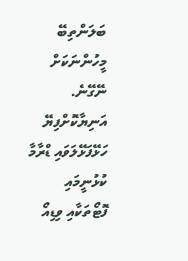ބަލަންތިބޭ މީހުންނަކަށް ނޭގޭނެ. އަނިޔާކޮށްފިޔޭ ހަޅޭފަޅޭލަވައި ޑްރާމާ ކުޅުނީމައި ފޮޓޯތަކާއި ވިޑިއޯ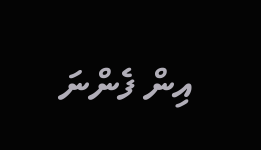އިން ފެންނަ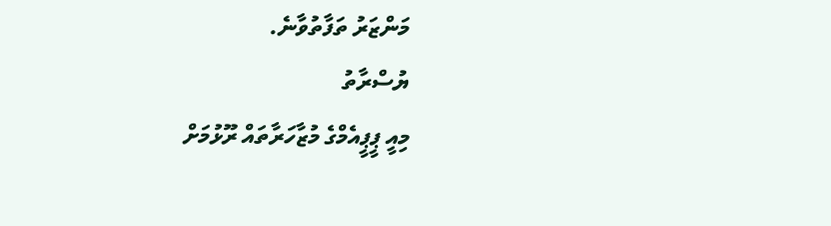މަންޒަރު ތަފާތުވާނެ.
ޔުސްރާތު
މިއީ ޕީޕީއެމްގެ މުޒާހަރާތައް ރޫޅުމަށް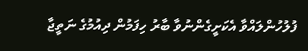ފުލުހުންލައްވާ އެކަށީގެންނުވާ ބާރު ހިފަމުން ދިއުމުގެ ނަތީޖާ